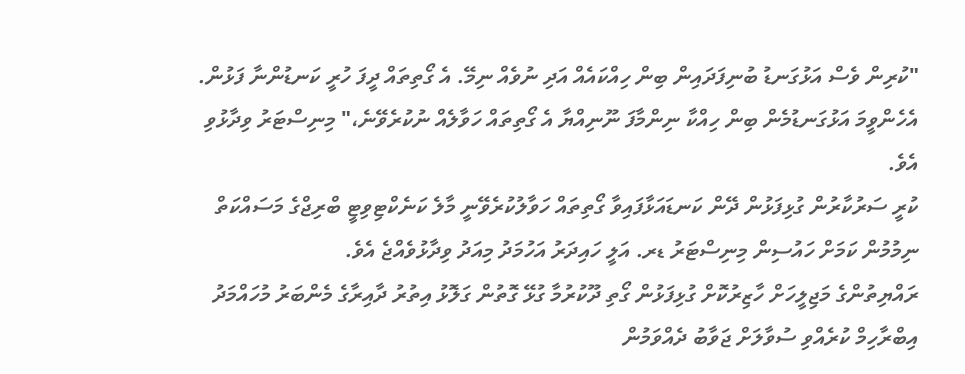"ކުރިން ވެސް އަޅުގަނޑު ބުނިފަދައިން ބިން ހިއްކައެއް އަދި ނުވެއް ނިމޭ. އެ ގޯތިތައް ދީފަ ހުރީ ކަނޑުންނާ ފަޅުން. އެހެންވީމަ އަޅުގަނޑުމެން ބިން ހިއްކާ ނިންމާފަ ނޫނިއްޔާ އެ ގޯތިތައް ހަވާލެއް ނުކުރެވޭނެ،" މިނިސްޓަރު ވިދާޅުވި އެވެ.
ކުރީ ސަރުކާރުން ގުޅިފަޅުން ދޭން ކަނޑައަޅާފައިވާ ގޯތިތައް ހަވާލުކުރެވޭނީ މާލެ ކަނެކްޓިވިޓީ ބްރިޖްގެ މަސައްކަތް ނިމުމުން ކަމަށް ހައުސިން މިނިސްޓަރު ޑރ. އަލީ ހައިދަރު އަހުމަދު މިއަދު ވިދާޅުވެއްޖެ އެވެ.
ރައްޔިތުންގެ މަޖިލީހަށް ހާޒިރުކޮށް ގުޅިފަޅުން ގޯތި ދޫކުރުމާ ގުޅޭ ގޮތުން ގަލޮޅު އިތުރު ދާއިރާގެ މެންބަރު މުހައްމަދު އިބްރާހިމް ކުރެއްވި ސުވާލަށް ޖަވާބު ދެއްވަމުން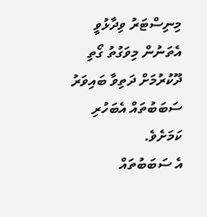މިނިސްޓަރު ވިދާޅުވީ އެތަނުން މިވަގުތު ގޯތި ދޫކުރުމަށް ދަތިވާ ބައިވަރު ސަބަބުތައް އެބަހުރި ކަމަށެވެ.
އެ ސަބަބުތައް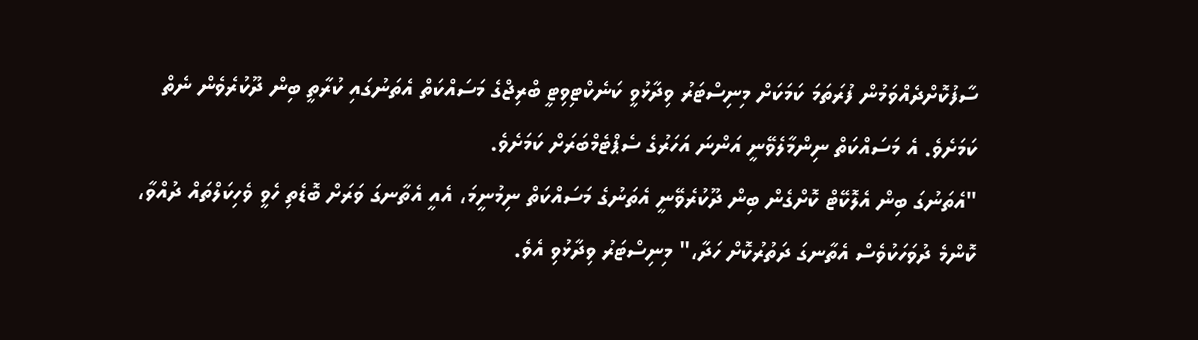ސާފުކޮށްދެއްވަމުން ފުރަތަމަ ކަމަކަށް މިނިސްޓަރު ވިދާޅުވީ ކަނެކްޓިވިޓީ ބްރިޖްގެ މަސައްކަތް އެތަނުގައި ކުރާތީ ބިން ދޫކުރެވެން ނެތް ކަމަށެވެ. އެ މަސައްކަތް ނިންމާލެވޭނީ އަންނަ އަހަރުގެ ސެޕްޓެމްބަރަށް ކަމަށެވެ.
"އެތަނުގަ ބިން އެލޮކޭޓް ކޮށްގެން ބިން ދޫކުރެވޭނީ އެތަނުގެ މަސައްކަތް ނިމުނީމަ، އެއީ އެތާނގަ ވަރަށް ބޮޑެތި ހެވީ ވެހިކަލްތައް ދުއްވާ، ކޮންމެ ދުވަހަކުވެސް އެތާނގަ ދަތުރުކޮށް ހަދާ،" މިނިސްޓަރު ވިދާޅުވި އެވެ.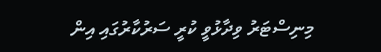މިނިސްޓަރު ވިދާޅުވީ ކުރީ ސަރުކާރުގައި އިން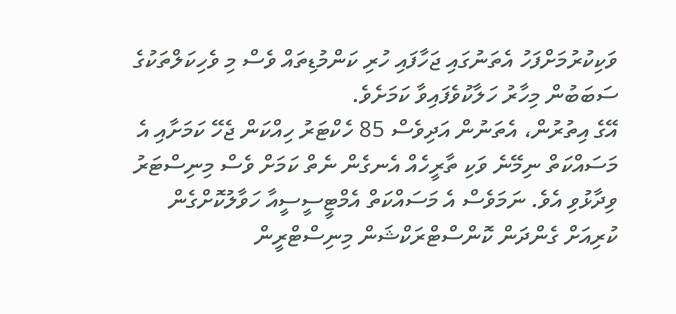ވަކިކުރުމަށްފަހު އެތަނުގައި ޖަހާފައި ހުރި ކަންމުޑިތައް ވެސް މި ވެހިކަލްތަކުގެ ސަބަބުން މިހާރު ހަލާކުވެފައިވާ ކަމަށެވެ.
އޭގެ އިތުރުން، އެތަނުން އަދިވެސް 85 ހެކްޓަރު ހިއްކަން ޖެހޭ ކަމަށާއި އެ މަސައްކަތް ނިމޭނެ ވަކި ތާރީހެއް އެނގެން ނެތް ކަމަށް ވެސް މިނިސްޓަރު ވިދާޅުވި އެވެ. ނަމަވެސް އެ މަސައްކަތް އެމްޓީސީސީއާ ހަވާލުކޮށްގެން ކުރިއަށް ގެންދަން ކޮންސްޓްރަކްޝަން މިނިސްޓްރީން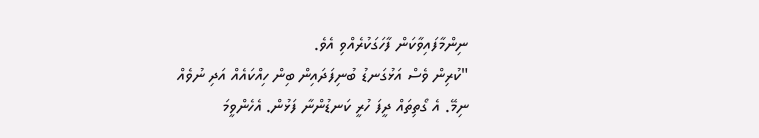ނިންމާފައިވާކަން ފާހަގަކުރެއްވި އެވެ.
"ކުރިން ވެސް އަޅުގަނޑު ބުނިފަދައިން ބިން ހިއްކައެއް އަދި ނުވެއް ނިމޭ. އެ ގޯތިތައް ދީފަ ހުރީ ކަނޑުންނާ ފަޅުން. އެހެންވީމަ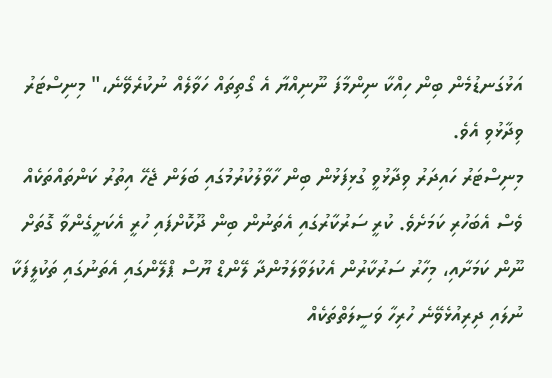އަޅުގަނޑުމެން ބިން ހިއްކާ ނިންމާފަ ނޫނިއްޔާ އެ ގޯތިތައް ހަވާލެއް ނުކުރެވޭނެ،" މިނިސްޓަރު ވިދާޅުވި އެވެ.
މިނިސްޓަރު ހައިދަރު ވިދާޅުވީ ގުޅިފަޅުން ބިން ހާވާލުކުރުމުގައި ބަލަން ޖެހޭ އިތުރު ކަންތައްތަކެއް ވެސް އެބަހުރި ކަމަށެވެ. ކުރީ ސަރުކާރުގައި އެތަނުން ބިން ދޫކޮށްފައި ހުރީ އެކަށީގެންވާ ގޮތަށް ނޫން ކަމަށާއި، މިހާރު ސަރުކާރުން އެކުލަވާލަމުންދާ ލޭންޑް ޔޫސް ޕްލޭންގައި އެތަނުގައި ތަކުލީފަކާ ނުލައި ދިރިއުޅެވޭނެ ހުރިހާ ވަސީލަތްތަކެއް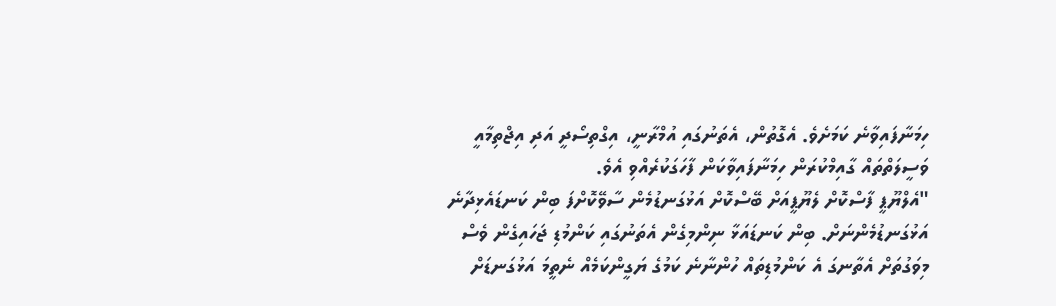ހިމަނާފައިވާނެ ކަމަށެވެ. އެގޮތުން، އެތަނުގައި އުމްރާނީ، އިގްތިސޯދީ އަދި އިޖްތިމާއީ ވަސީލަތްތައް ގާއިމްކުރަން ހިމަނާފައިވާކަން ފާހަގަކުރެއްވި އެވެ.
"އެލްޔޫޕީ ފާސްކޮށް ލެޔޫޕީއަށް ބޭސްކޮށް އަޅުގަނޑުމެން ސާވޭކޮށްފަ ބިން ކަނޑައެޅިދާނެ އަޅުގަނޑުމެންނަށް. ބިން ކަނޑައަޅާ ނިންމިގެން އެތަނުގައި ކަންމުޑި ޖަހައިގެން ވެސް މިވަގުތަށް އެތާނގަ އެ ކަންމުޑިތައް ހުންނާނެ ކަމުގެ ޔަގީންކަމެއް ނެތީމަ އަޅުގަނޑަށް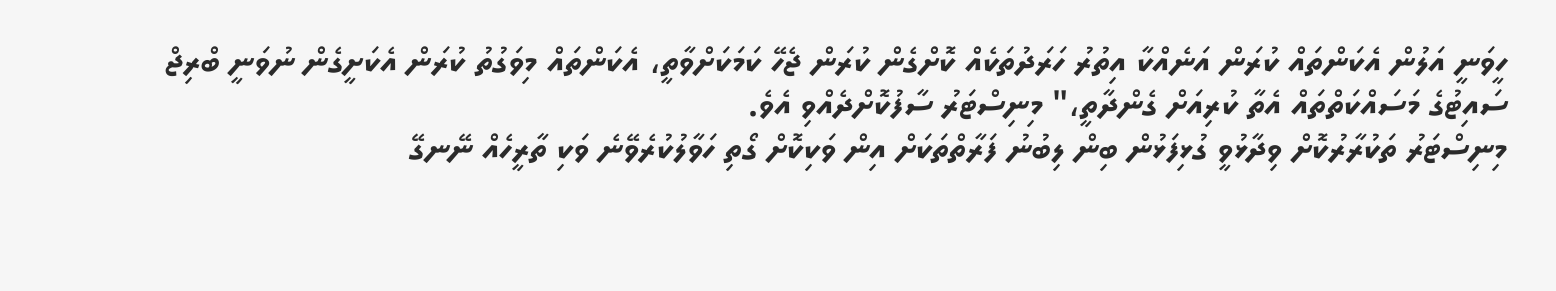ހީވަނީ އަލުން އެކަންތައް ކުރަން އަނެއްކާ އިތުރު ހަރަދުތަކެއް ކޮށްގެން ކުރަން ޖެހޭ ކަމަކަށްވާތީ، އެކަންތައް މިވަގުތު ކުރަން އެކަށީގެން ނުވަނީ ބްރިޖް ސައިޓުގެ މަސައްކަތްތައް އެތާ ކުރިއަށް ގެންދާތީ،" މިނިސްޓަރު ސާފުކޮށްދެއްވި އެވެ.
މިނިސްޓަރު ތަކުރާރުކޮށް ވިދާޅުވީ ގުޅިފަޅުން ބިން ލިބުނު ފަރާތްތަކަށް އިން ވަކިކޮށް ގޯތި ހަވާލުކުރެވޭނެ ވަކި ތާރީހެއް ނޭނގޭ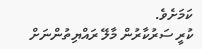ކަމަށެވެ.
ކުރީ ސަރުކާރުން މާލޭ ރައްޔިތުންނަށް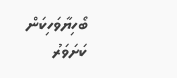ބޯހިޔާވަހިކަން ކަށަވަރު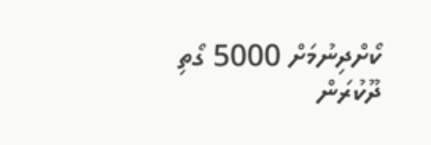ކޯށްދިނުމަށް 5000 ގޯތި ދޫކުރަން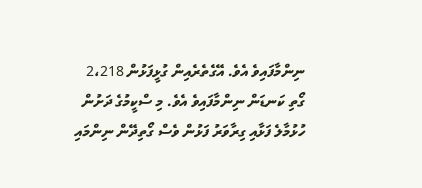ނިންމާފައިވެ އެވެ. އޭގެތެރެއިން ގުޅީފަޅުން 2،218 ގޯތި ކަނޑަން ނިންމާފައިވެ އެވެ. މި ސްކީމުގެ ދަށުން ހުޅުމާލެ ފަޅާއި ގިރާވަރު ފަޅުން ވެސް ގޯތިދޭން ނިންމައި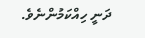ދަނީ ހިއްކަމުންނެވެ.